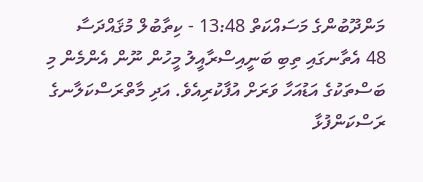މަންދޫބުންގެ މަސައްކަތް 13:48 - ކިތާބުލް މުޤައްދަސާ
48 އެތާނގައި ތިބި ބަނީއިސްރާއީލު މީހުން ނޫން އެންމެން މި ބަސްތަކުގެ އަޑުއަހާ ވަރަށް އުފާކުރިއެވެ. އަދި މާތްރަސްކަލާނގެ ރަސްކަންފުޅާ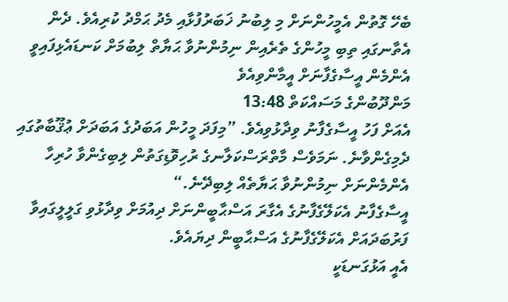ބެހޭ ގޮތުން އެމީހުންނަށް މި ލިބުނު ޚަބަރުފުޅާއި މެދު ޙަމްދު ކުރިއެވެ. ދެން އެތާނގައި ތިބި މީހުންގެ ތެރެއިން ނިމުންނުވާ ޙަޔާތް ލިބުމަށް ކަނޑައެޅިފައިވީ އެންމެން އީސާގެފާނަށް އީމާންވިއެވެ
މަންދޫބުންގެ މަސައްކަތް 13:48
އެއަށް ފަހު އީސާގެފާނު ވިދާޅުވިއެވެ. ”މިފަދަ މީހުން އަބަދުގެ އަބަދަށް ޢުޤޫބާތުގައި ދެމިގެންވާނެ. ނަމަވެސް މާތްރަސްކަލާނގެ ރުހިވޮޑިގަތުން ލިބިގެންވާ ހުރިހާ އެންމެންނަށް ނިމުންނުވާ ޙަޔާތެއް ލިބިދޭނެ.“
އީސާގެފާނު އެކަލޭގެފާނުގެ އެގާރަ އަސްޙާބީންނަށް ދިއުމަށް ވިދާޅުވި ގަލީލީގައިވާ ފަރުބަދައަށް އެކަލޭގެފާނުގެ އަސްޙާބީން ދިޔައެވެ.
އެއީ އަޅުގަނޑަކީ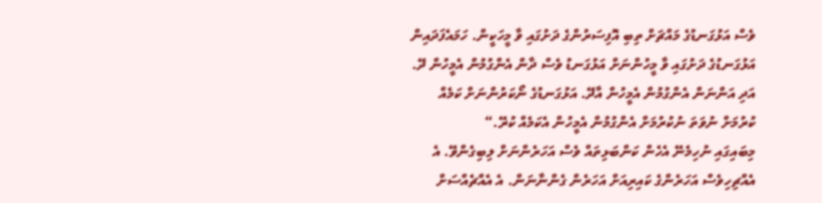ވެސް އަޅުގަނޑުގެ މައްޗަށް ތިބި އޮފިސަރުންގެ ދަށުގައި ވާ މީހަކީން. ހަމައެފަދައިން އަޅުގަނޑުގެ ދަށުގައި ވާ މީހުންނަށް އަޅުގަނޑު ވެސް ދާން އެންގުމުން އެމީހުން ދޭ. އަދި އަންނަން އެންގުމުން އެމީހުން އާދޭ. އަޅުގަނޑުގެ ނޯކަރުންނަށް ކަމެއް ކުރުމަށް ނުވަތަ ނުކުރުމަށް އެންގުމުން އެމީހުން އެކަމެއް ކުރޭ.“
މިބައިގައި ނުހިމެނޭ އެހެން ކަންބަޅިތައް ވެސް އަހަރެންނަށް ލިބިގެންވޭ. އެ އެއްޗިހިވެސް އަހަރެންގެ ކައިރިއަށް އަހަރެން ގެންނާނަން. އެ އެއްޗެއްސަށް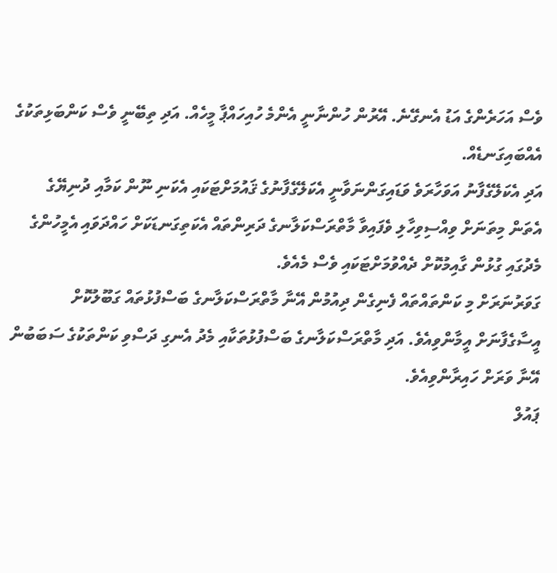ވެސް އަހަރެންގެ އަޑު އެނގޭނެ. އޭރުން ހުންނާނީ އެންމެ ހުއިހައްޕާ މީހެއް. އަދި ތިބޭނީ ވެސް ކަންބަޅިތަކުގެ އެއްބައިގަނޑެއް.
އަދި އެކަލޭގެފާނު އަވަހާރަވެ ވަޑައިގަންނަވާނީ އެކަލޭގެފާނުގެ ޤައުމަށްޓަކައި އެކަނި ނޫން ކަމާއި ދުނިޔޭގެ އެތަން މިތަނަށް ވިއްސިވިހާލި ވެފައިވާ މާތްރަސްކަލާނގެ ދަރިންތައް އެކަތިގަނޑަކަށް ހައްދަވައި އެމީހުންގެ މެދުގައި ގުޅުން ގާއިމުކޮށް ދެއްވުމަށްޓަކައި ވެސް މެއެވެ.
ގަވަރުނަރަށް މި ކަންތައްތައް ފެނިގެން ދިއުމުން އޭނާ މާތްރަސްކަލާނގެ ބަސްފުޅުތައް ގަބޫލުކޮށް އީސާގެފާނަށް އީމާންވިއެވެ. އަދި މާތްރަސްކަލާނގެ ބަސްފުޅުތަކާއި މެދު އެނގި ދަސްވި ކަންތަކުގެ ސަބަބުން އޭނާ ވަރަށް ހައިރާންވިއެވެ.
ޕައުލް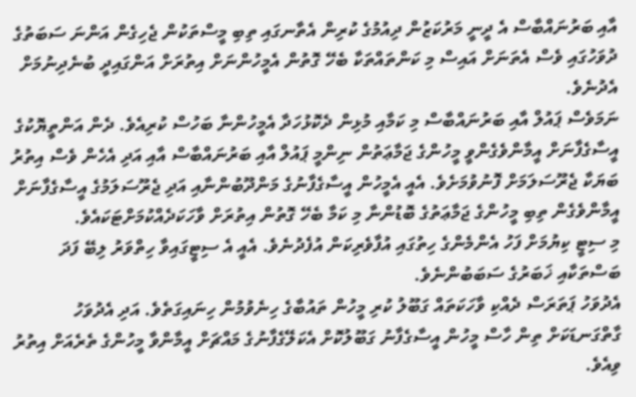އާއި ބަރުނައްބާސް އެ ދީނީ މަރުކަޒުން ދިއުމުގެ ކުރިން އެތާނގައި ތިބި މީސްތަކުން ޖެހިގެން އަންނަ ސަބަތުގެ ދުވަހުގައި ވެސް އެތަނަށް އައިސް މި ކަންތައްތަކާ ބެހޭ ގޮތުން އެމީހުންނަށް އިތުރަށް އަންގައިދީ ބުނެދިނުމަށް އެދުނެވެ.
ނަމަވެސް ޕައުލް އާއި ބަރުނައްބާސް މި ކަމާއި މުޅިން ދެކޮޅުހަދާ އެމީހުންނާ ބަހުސް ކުރިއެވެ. ދެން އަންތީޔޮކުގެ އީސާގެފާނަށް އީމާންވެގެންވީ މީހުންގެ ޖަމާޢަތުން ނިންމީ ޕައުލް އާއި ބަރުނައްބާސް އާއި އަދި އެހެން ވެސް އިތުރު ބަޔަކާ ޖެރޫސަލަމަށް ފޮނުވުމަށެވެ. އެއީ އެމީހުން އީސާގެފާނުގެ މަންދޫބުންނާއި އަދި ޖެރޫސަލަމުގެ އީސާގެފާނަށް އީމާންވެގެން ތިބި މީހުންގެ ޖަމާޢަތުގެ ބޮޑުންނާ މި ކަމާ ބެހޭ ގޮތުން އިތުރަށް ވާހަކަދެއްކުމަށްޓަކައެވެ.
މި ސިޓީ ކިޔުމަށް ފަހު އެންމެންގެ ހިތުގައި އުފާވެރިކަން އުފެދުނެވެ. އެއީ އެ ސިޓީގައިވާ ހިތްވަރު ލިބޭ ފަދަ ބަސްތަކާއި ޚަބަރުގެ ސަބަބުންނެވެ.
އެދުވަހު ޕަތަރަސް ދެއްކި ވާހަކަތައް ގަބޫލު ކުރި މީހުން ތައުބާގެ ހިނެވުމުން ހިނައިގަތެވެ. އަދި އެދުވަހު ގާތްގަނޑަކަށް ތިން ހާސް މީހުން އީސާގެފާނު ގަބޫލުކޮށް އެކަލޭގެފާނުގެ މައްޗަށް އީމާންވާ މީހުންގެ ތެރެއަށް އިތުރު ވިއެވެ.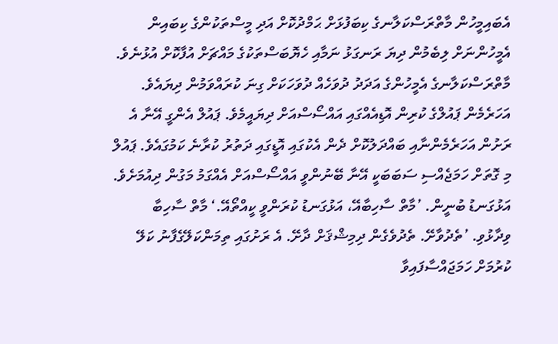އެބައިމީހުން މާތްރަސްކަލާނގެ ކިބަފުޅަށް ޙަމްދުކޮށް އަދި މީސްތަކުންގެ ކިބައިން އެމީހުންނަށް ލިބެމުން ދިޔަ ރަނގަޅު ނަމާއި ހެޔޮބަސްތަކުގެ މައްޗަށް އުފާކޮށް އުޅުނެވެ. މާތްރަސްކަލާނގެ އެމީހުންގެ އަދަދު ދުވަހެއް ދުވަހަކަށް ގިނަ ކުރައްވަމުން ދިޔައެވެ.
އަހަރެމެން ޕައުލްގެ ކުރިން އޮޑިއެއްގައި އައްސޯސްއަށް ދިޔައީމެވެ. ޕައުލް އެންގީ އޭނާ އެ ރަށުން އަހަރެމެންނާއި ބައްދަލުކޮށް ދެން އެކުގައި އޮޑީގައި ދަތުރު ކުރާނެ ކަމުގައެވެ. ޕައުލް މި ގޮތަށް ހަމަޖެއްސި ސަބަބަކީ އޭނާ ބޭނުންވީ އައްސޯސްއަށް އެއްގަމު މަގުން ދިއުމަށެވެ.
އަޅުގަނޑު ބުނީން. ’މާތް ސާހިބާއޭ، އަޅުގަނޑު ކުރަންވީ ކީއްތޯއޭ.‘ މާތް ސާހިބާ ވިދާޅުވި. ’ތެދުވާށޭ. ތެދުވެގެން ދިމިޝްޤަށް ދާށޭ. އެ ރަށުގައި ތިމަންކަލޭގެފާނު ކަލޭ ކުރުމަށް ހަމަޖައްސާފައިވާ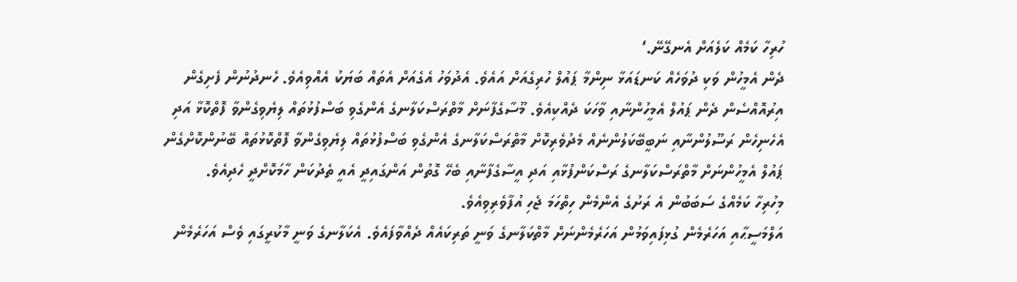ހުރިހާ ކަމެއް ކަލެއަށް އެނގޭނޭ.‘
ދެން އެމީހުން ވަކި ދުވަހެއް ކަނޑައަޅާ ނިންމާ ޕައުލް ހުރިގެއަށް އައެވެ. އެދުވަހު އެގެއަށް އެތައް ބަޔަކު އެއްވިއެވެ. ހެނދުނުން ފެށިގެން އިރުއޮއްސެން ދެން ޕައުލް އެމީހުންނާއި ވާހަކަ ދެއްކިއެވެ. މޫސާގެފާނަށް މާތްރަސްކަލާނގެ އެންގެވި ބަސްފުޅުތައް ލިޔެވިގެންވާ ފޮތްކޮޅާ އަދި އެހެނިހެން ރަސޫލުންނާއި ނަބީބޭކަލުންނެއް މެދުވެރިކޮށް މާތްރަސްކަލާނގެ އެންގެވި ބަސްފުޅުތައް ލިޔެވިގެންވާ ފޮތްކޮޅުތައް ބޭނުންކޮށްގެން ޕައުލް އެމީހުންނަށް މާތްރަސްކަލާނގެ ރަސްކަންފުޅާއި އަދި އީސާގެފާނާއި ބެހޭ ގޮތުން އަންގައިދީ އެއީ ތެދުކަން ހާމަކޮށްދީ ހެދިއެވެ.
މިހުރިހާ ކަމެއްގެ ސަބަބުން އެ ރަށުގެ އެންމެން ހިތްހަމަ ޖެހި އުފާވެރިވިއެވެ.
އަލްމަސީޙާއި އަހަރެމެން ގުޅިފައިވަމުން އަހަރެމެންނަށް މާތްކަލާނގެ ވަނީ ތަރިކައެއް ދެއްވާފައެވެ. އެކަލާނގެ ވަނީ މާކުރީގައި ވެސް އަހަރެމެން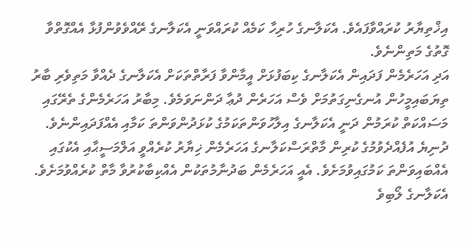އިޚްތިޔާރު ކުރައްވާފައެވެ. އެކަލާނގެ ހުރިހާ ކަމެއް ކުރައްވަނީ އެކަލާނގެ ރޭއްވެވުންފުޅާ އެއްގޮތްވާ ގޮތުގެ މަތިންނެވެ.
އަދި އަހަރެމެން ފަދައިން އެކަލާނގެ ކިބަފުޅަށް އީމާންވާ ފަރާތްތަކަށް އެކަލާނގެ ދެއްވާ މަތިވެރި ބާރު ތިޔަބައިމީހުން އުނގެނިގަތުމަށް ވެސް އަހަރެން ދުޢާ ދަންނަވަމެވެ. މިބާރު އަހަރެމެންގެ ތެރޭގައި މަސައްކަތް ކުރަމުން ދަނީ އެކަލާނގެ އިލާހުވަންތަކަމުގެ ކުޅަދުންވަންތަ ކަމާއި އެއްފަދައިންނެވެ.
ދުނިޔެ އުފެއްދެވުމުގެ ކުރިން މާތްރަސްކަލާނގެ އަހަރެމެން ޚިޔާރު ކުރެއްވީ އަލްމަސީޙާއި އެކުގައި އެއްބައިވަންތަ ކަމުގައިވުމަށެވެ. އެއީ އަހަރެމެން ބަދުނާމުތަކުން އެއްކިބާކުރުވާ މާތް ކުރެއްވުމަށެވެ. އެކަލާނގެ ލޯބިވެ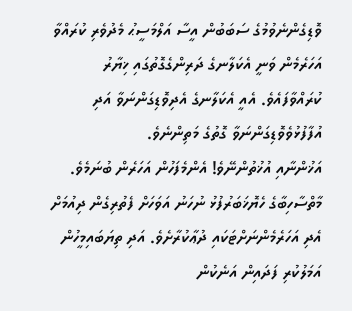ވޮޑިގެންނެވުމުގެ ސަބަބުން އީސާ އަލްމަސީޙު މެދުވެރި ކުރައްވާ އަހަރެމެން ވަނީ އެކަލާނގެ ދަރިންގެގޮތުގައި ޚިޔާރު ކުރައްވާފައެވެ. އެއީ އެކަލާނގެ އެދިވޮޑިގަންނަވާ އަދި އުފާފުޅުވެވޮޑިގަންނަވާ ގޮތުގެ މަތިންނެވެ.
އަޚުންނާއި އުޚުތުންނޭވެ! އެންމެފަހުން އަހަރެން ބުނަމެވެ. މާތްސާހިބާގެ ހެޔޮޚަބަރުފުޅު ނުހަނު އަވަހަށް ފެތުރިގެން ދިއުމަށް އެދި އަހަރެމެންނަށްޓަކައި ދުޢާކުރާށެވެ. އަދި ތިޔަބައިމީހުން އަމަލުކުރި ފަދައިން އަނެކުން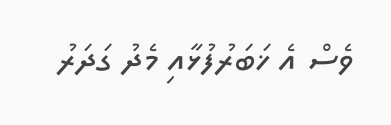ވެސް އެ ޚަބަރުފުޅާއި މެދު ގަދަރު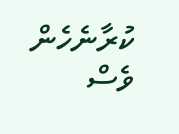ކުރާނެހެން ވެސް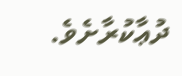ދުޢާކުރާށެވެ.